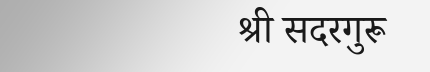श्री सदरगुरू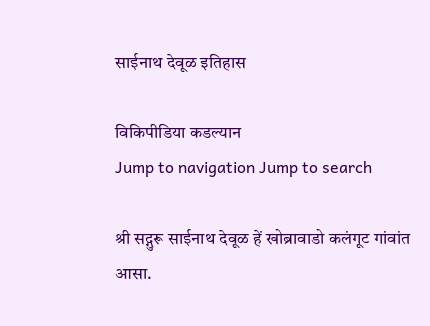साईनाथ देवूळ इतिहास

विकिपीडिया कडल्यान
Jump to navigation Jump to search

श्री सद्गुरू साईनाथ देवूळ हें खोब्रावाडो कलंगूट गांवांत आसा.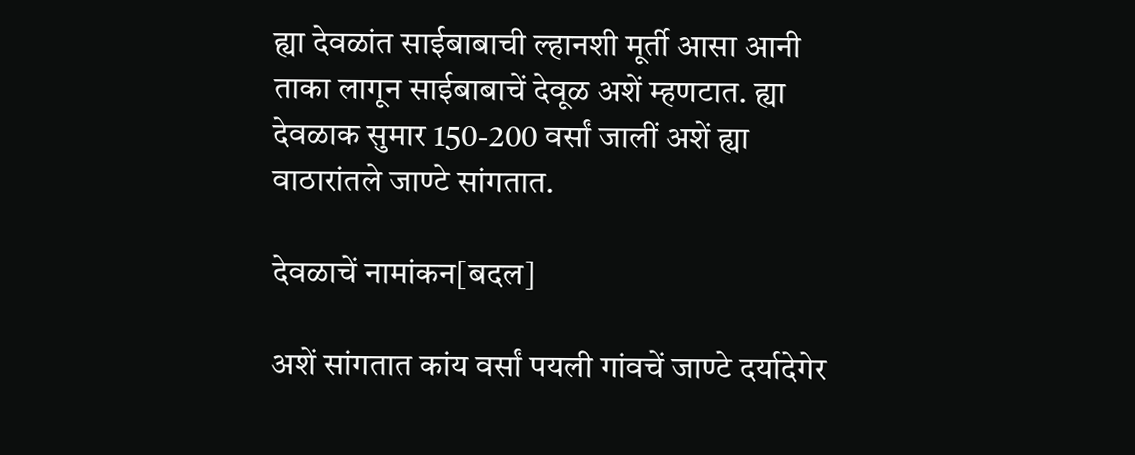ह्या देवळांत साईबाबाची ल्हानशी मूर्ती आसा आनी ताका लागून साईबाबाचें देवूळ अशें म्हणटात. ह्या देवळाक सुमार 150-200 वर्सां जालीं अशें ह्या वाठारांतले जाण्टे सांगतात.

देवळाचें नामांकन[बदल]

अशें सांगतात कांय वर्सां पयली गांवचें जाण्टे दर्यादेगेर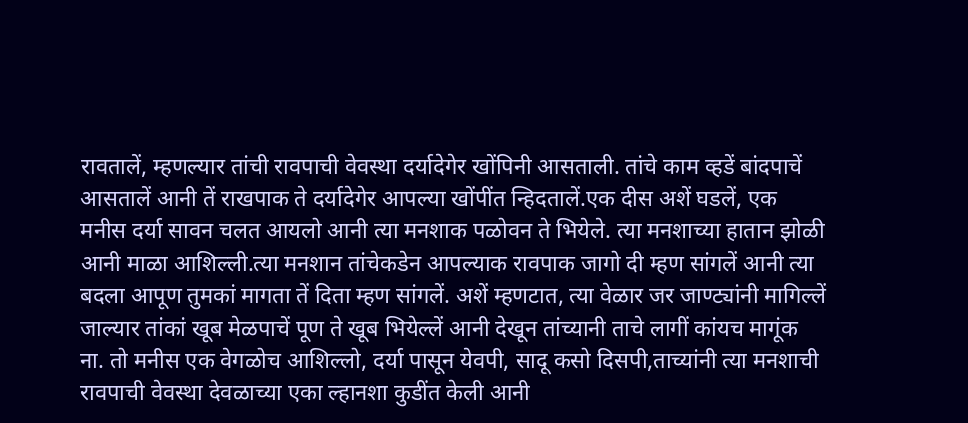रावतालें, म्हणल्यार तांची रावपाची वेवस्था दर्यादेगेर खोंपिनी आसताली. तांचे काम व्हडें बांदपाचें आसतालें आनी तें राखपाक ते दर्यादेगेर आपल्या खोंपींत न्हिदतालें.एक दीस अशें घडलें, एक मनीस दर्या सावन चलत आयलो आनी त्या मनशाक पळोवन ते भियेले. त्या मनशाच्या हातान झोळी आनी माळा आशिल्ली.त्या मनशान तांचेकडेन आपल्याक रावपाक जागो दी म्हण सांगलें आनी त्या बदला आपूण तुमकां मागता तें दिता म्हण सांगलें. अशें म्हणटात, त्या वेळार जर जाण्ट्यांनी मागिल्लें जाल्यार तांकां खूब मेळपाचें पूण ते खूब भियेल्लें आनी देखून तांच्यानी ताचे लागीं कांयच मागूंक ना. तो मनीस एक वेगळोच आशिल्लो, दर्या पासून येवपी, सादू कसो दिसपी,ताच्यांनी त्या मनशाची रावपाची वेवस्था देवळाच्या एका ल्हानशा कुडींत केली आनी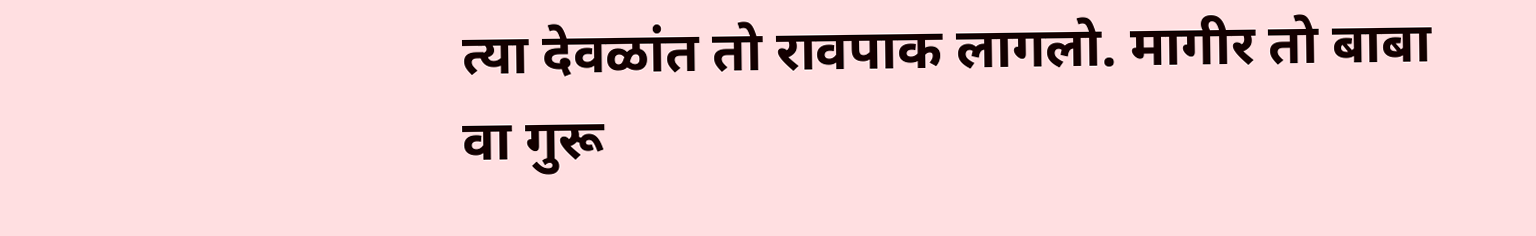त्या देवळांत तो रावपाक लागलो. मागीर तो बाबा वा गुरू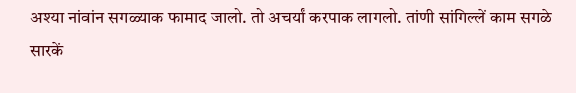अश्या नांवांन सगळ्याक फामाद जालो. तो अचर्यां करपाक लागलो. तांणी सांगिल्लें काम सगळे सारकें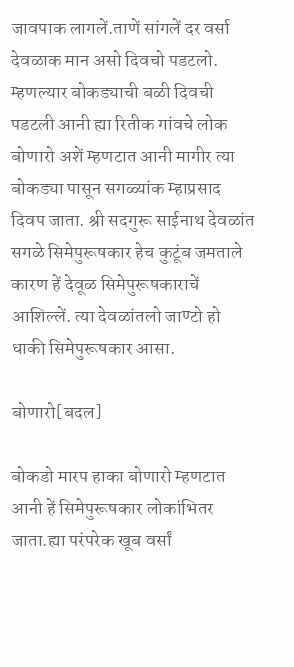जावपाक लागलें.ताणें सांगलें दर वर्सा देवळाक मान असो दिवचो पडटलो. म्हणल्यार बोकड्याची बळी दिवची पडटली आनी ह्या रितीक गांवचे लोक बोणारो अशें म्हणटात आनी मागीर त्या बोकड्या पासून सगळ्यांक म्हाप्रसाद दिवप जाता. श्री सदगुरू साईनाथ देवळांत सगळे सिमेपुरूषकार हेच कुटूंब जमताले कारण हें देवूळ सिमेपुरूषकाराचें आशिल्लें. त्या देवळांतलो जाण्टो हो धाकी सिमेपुरूषकार आसा.

बोणारो[बदल]

बोकडो मारप हाका बोणारो म्हणटात आनी हें सिमेपुरूषकार लोकांभितर जाता.ह्या परंपरेक खूब वर्सां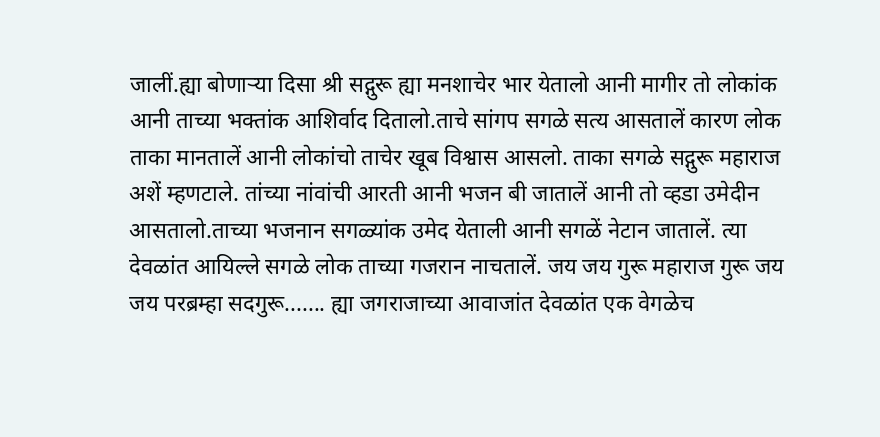जालीं.ह्या बोणाऱ्या दिसा श्री सद्गुरू ह्या मनशाचेर भार येतालो आनी मागीर तो लोकांक आनी ताच्या भक्तांक आशिर्वाद दितालो.ताचे सांगप सगळे सत्य आसतालें कारण लोक ताका मानतालें आनी लोकांचो ताचेर खूब विश्वास आसलो. ताका सगळे सद्गुरू महाराज अशें म्हणटाले. तांच्या नांवांची आरती आनी भजन बी जातालें आनी तो व्हडा उमेदीन आसतालो.ताच्या भजनान सगळ्यांक उमेद येताली आनी सगळें नेटान जातालें. त्या देवळांत आयिल्ले सगळे लोक ताच्या गजरान नाचतालें. जय जय गुरू महाराज गुरू जय जय परब्रम्हा सदगुरू....... ह्या जगराजाच्या आवाजांत देवळांत एक वेगळेच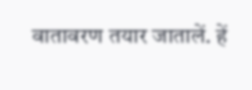वातावरण तयार जातालें. हें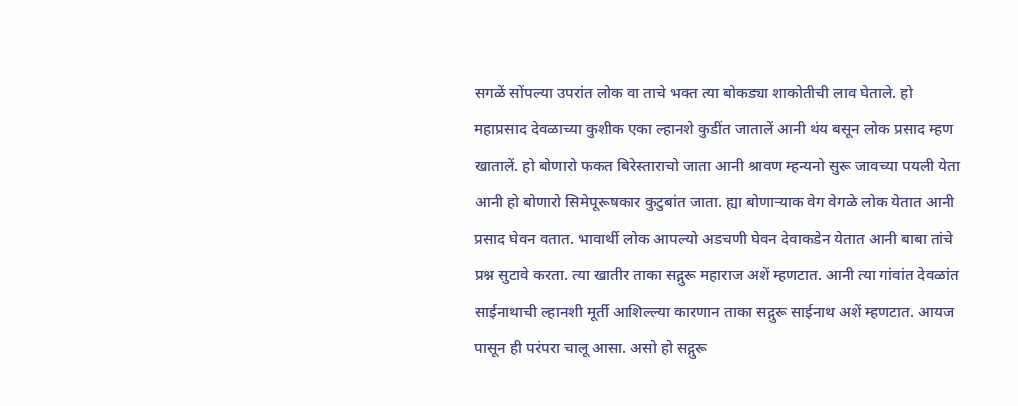सगळें सोंपल्या उपरांत लोक वा ताचे भक्त त्या बोकड्या शाकोतीची लाव घेताले. हो महाप्रसाद देवळाच्या कुशीक एका ल्हानशे कुडींत जातालें आनी थंय बसून लोक प्रसाद म्हण खातालें. हो बोणारो फकत बिरेस्ताराचो जाता आनी श्रावण म्हन्यनो सुरू जावच्या पयली येता आनी हो बोणारो सिमेपूरूषकार कुटुबांत जाता. ह्या बोणाऱ्याक वेग वेगळे लोक येतात आनी प्रसाद घेवन वतात. भावार्थी लोक आपल्यो अडचणी घेवन देवाकडेन येतात आनी बाबा तांचे प्रश्न सुटावे करता. त्या खातीर ताका सद्गुरू महाराज अशें म्हणटात. आनी त्या गांवांत देवळांत साईनाथाची ल्हानशी मूर्ती आशिल्ल्या कारणान ताका सद्गुरू साईनाथ अशें म्हणटात. आयज पासून ही परंपरा चालू आसा. असो हो सद्गुरू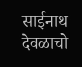साईनाथ देवळाचो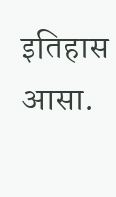इतिहास आसा.